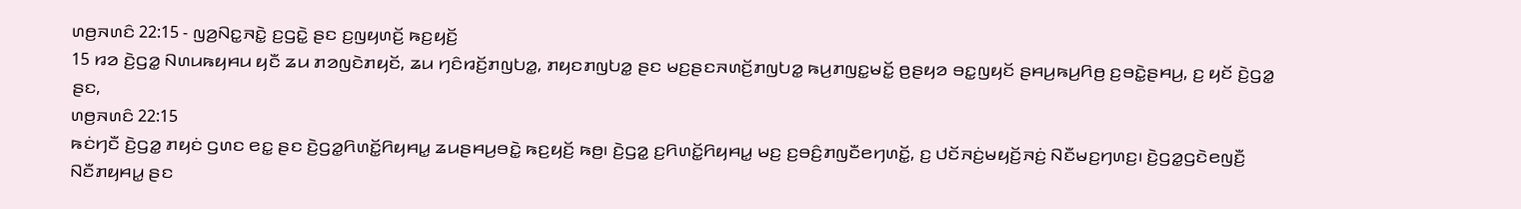ꤛꤥ꤬ꤏꤛꤢꤨ 22:15 - ꤜꤤ꤬ꤡꤢ꤭ꤏꤢꤧ꤭ ꤢ꤬ꤞꤢꤧ꤭ ꤔꤢ ꤢ꤬ꤜꤟꤛꤢꤩ꤬ ꤒꤢ꤬ꤟꤢꤩ꤬
15 ꤙꤤ ꤢꤧ꤬ꤞꤤ꤭ ꤡꤛꤣꤒꤟꤌꤣ ꤟꤢꤪ ꤘꤣ ꤊꤤꤜꤢꤧꤊꤟꤢꤩ, ꤘꤣ ꤚꤢꤨꤙꤢꤩ꤬ꤊꤜꤝꤤ꤭, ꤊꤟꤢꤊꤜꤝꤤ꤭ ꤔꤢ ꤗꤢ꤬ꤔꤢꤏꤛꤢꤩ꤬ꤊꤜꤝꤤ꤭ ꤒꤣ꤬ꤊꤜꤢ꤭ꤗꤢꤩ꤭ ꤥ꤬ꤔꤟꤤ ꤋꤢ꤭ꤜꤟꤢꤩ ꤔꤌꤣ꤬ꤒꤣ꤬ꤖꤥ꤬ ꤢ꤬ꤋꤢꤧ꤭ꤔꤌꤣ꤬, ꤢ꤬ ꤟꤢꤩ ꤢꤧ꤬ꤞꤤ꤭ ꤔꤢ,
ꤛꤥ꤬ꤏꤛꤢꤨ 22:15
ꤒꤢꤦꤚꤢꤪ ꤢꤧ꤬ꤞꤤ꤭ ꤊꤟꤢꤦ ꤞꤛꤢ ꤕꤢ꤭ ꤔꤢ ꤢꤧ꤬ꤞꤤ꤭ꤖꤛꤢꤩ꤭ꤖꤟꤌꤣ꤭ ꤘꤣꤔꤌꤣ꤬ꤋꤢꤧ꤭ ꤒꤢ꤬ꤟꤢꤩ꤬ ꤒꤥ꤬꤯ ꤢꤧ꤬ꤞꤤ꤭ ꤢ꤬ꤖꤛꤢꤩ꤭ꤖꤟꤌꤣ꤭ ꤗꤢ꤬ ꤢ꤬ꤋꤢꤨ꤬ꤊꤜꤢꤪꤕꤚꤛꤢꤩ꤭, ꤢ꤬ ꤓꤢꤩꤏꤢꤦ꤬ꤗꤟꤢꤩ꤬ꤏꤢꤦ꤬ ꤡꤢꤪꤗꤢ꤬ꤚꤛꤢ꤬꤯ ꤢꤧ꤬ꤞꤤ꤭ꤞꤢꤧꤕꤜꤢꤪ꤬ ꤡꤢꤪꤊꤟꤌꤣ꤭ ꤔꤢ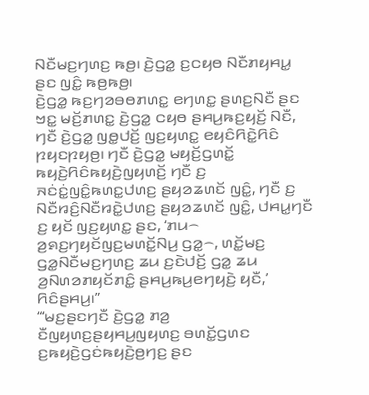ꤡꤢꤪꤗꤢ꤬ꤚꤛꤢ꤬ ꤒꤥ꤬꤯ ꤢꤧ꤬ꤞꤤ꤭ ꤢ꤬ꤍꤟꤥ ꤡꤢꤪꤊꤟꤌꤣ꤭ ꤔꤢ ꤜꤢꤨ꤭ ꤒꤥ꤬ꤒꤥ꤬꤯
ꤢꤧ꤬ꤞꤤ꤭ ꤒꤢ꤬ꤚꤤꤋꤥꤊꤛꤢ꤭ ꤕꤚꤛꤢ꤭ ꤔꤛꤢ꤬ꤡꤢꤪ ꤔꤢ ꤠꤢ꤭ ꤗꤢꤩ꤬ꤊꤛꤢ꤭ ꤢꤧ꤬ꤞꤤ꤭ ꤍꤟꤥ ꤔꤌꤣ꤬ꤒꤢ꤬ꤟꤢꤩ꤬ ꤡꤢꤪ, ꤚꤢꤪ ꤢꤧ꤬ꤞꤤ꤭ ꤜꤥ꤭ꤓꤢꤩ꤬ ꤜꤢ꤬ꤟꤛꤢ꤭ ꤕꤟꤢꤨꤖꤢꤧ꤭ꤖꤢꤨ ꤐꤟꤢꤐꤟꤥ꤬꤯ ꤚꤢꤪ ꤢꤧ꤬ꤞꤤ꤭ ꤗꤟꤢꤩ꤬ꤞꤛꤢꤩ꤭ ꤒꤟꤢꤧ꤬ꤖꤢꤨꤒꤟꤢꤧ꤬ꤜꤟꤛꤢꤩ꤬ ꤚꤢꤪ ꤢ꤬ ꤏꤢꤦꤢꤦ꤭ꤜꤢꤨ꤭ꤒꤛꤢ꤭ꤓꤛꤢ꤬ ꤔꤟꤤꤘꤛꤢꤩ ꤜꤢꤨ꤭, ꤚꤢꤪ ꤢ꤬ ꤡꤢꤪꤙꤢꤨ꤬ꤡꤢꤪꤙꤢꤧ꤭ꤓꤛꤢ꤬ ꤔꤟꤤꤘꤛꤢꤩ ꤜꤢꤨ꤭, ꤓꤌꤣ꤭ꤚꤢꤪ ꤢ꤬ ꤟꤢꤩ ꤜꤢ꤬ꤟꤛꤢ꤭ ꤔꤢ, ‘ꤊꤣ꤮ ꤤ꤬ꤎꤢ꤬ꤚꤟꤢꤩꤜꤢ꤬ꤗꤛꤢꤩ꤭ꤡꤣ꤬ ꤞꤤ꤭꤮, ꤛꤢꤩ꤭ꤗꤢ꤬ ꤞꤤ꤭ꤡꤢꤪꤗꤢ꤬ꤚꤛꤢ꤬ ꤘꤣ ꤢ꤬ꤢꤧꤓꤢꤩ꤬ ꤞꤤ꤭ ꤘꤣ ꤤ꤬ꤡꤛꤤꤊꤟꤢꤩꤊꤢꤨ꤭ ꤔꤌꤣ꤬ꤒꤣ꤬ꤕꤚꤟꤢꤧ꤬ ꤟꤢꤪ,’ ꤖꤢꤨꤔꤌꤣ꤬꤯”
“‘ꤗꤢ꤬ꤔꤢꤚꤢꤪ ꤢꤧ꤬ꤞꤤ꤭ ꤊꤤ꤬ ꤢꤪꤜꤟꤛꤢ꤬ꤔꤟꤌꤣ꤬ꤜꤟꤛꤢ꤬ ꤋꤛꤢꤩ꤭ꤞꤛꤢ ꤢ꤬ꤒꤟꤢꤧ꤬ꤞꤢꤦꤒꤟꤢꤧ꤬ꤥ꤬ꤚꤢ꤬ ꤔꤢ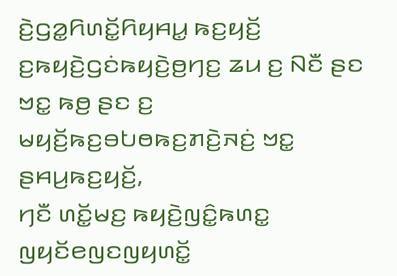ꤢꤧ꤬ꤞꤤ꤭ꤖꤛꤢꤩ꤭ꤖꤟꤌꤣ꤭ ꤒꤢ꤬ꤟꤢꤩ꤬ ꤢ꤬ꤒꤟꤢꤧ꤬ꤞꤢꤦꤒꤟꤢꤧ꤬ꤥ꤬ꤚꤢ꤬ ꤘꤣ ꤢ꤬ ꤡꤢꤪ ꤔꤢ ꤠꤢ꤭ ꤒꤥ꤬ ꤔꤢ ꤢ꤬ ꤗꤟꤢꤩ꤬ꤒꤢ꤬ꤋꤝꤥꤒꤢ꤬ꤊꤢꤧ꤬ꤏꤢꤦ꤬ ꤠꤢ꤭ ꤔꤌꤣ꤬ꤒꤢ꤬ꤟꤢꤩ꤬,
ꤚꤢꤪ ꤛꤢꤩ꤭ꤗꤢ꤬ ꤒꤟꤢꤧ꤬ꤜꤢꤨ꤭ꤒꤛꤢ꤭ ꤜꤟꤢꤩꤕꤜꤢꤜꤟꤛꤢꤩ꤭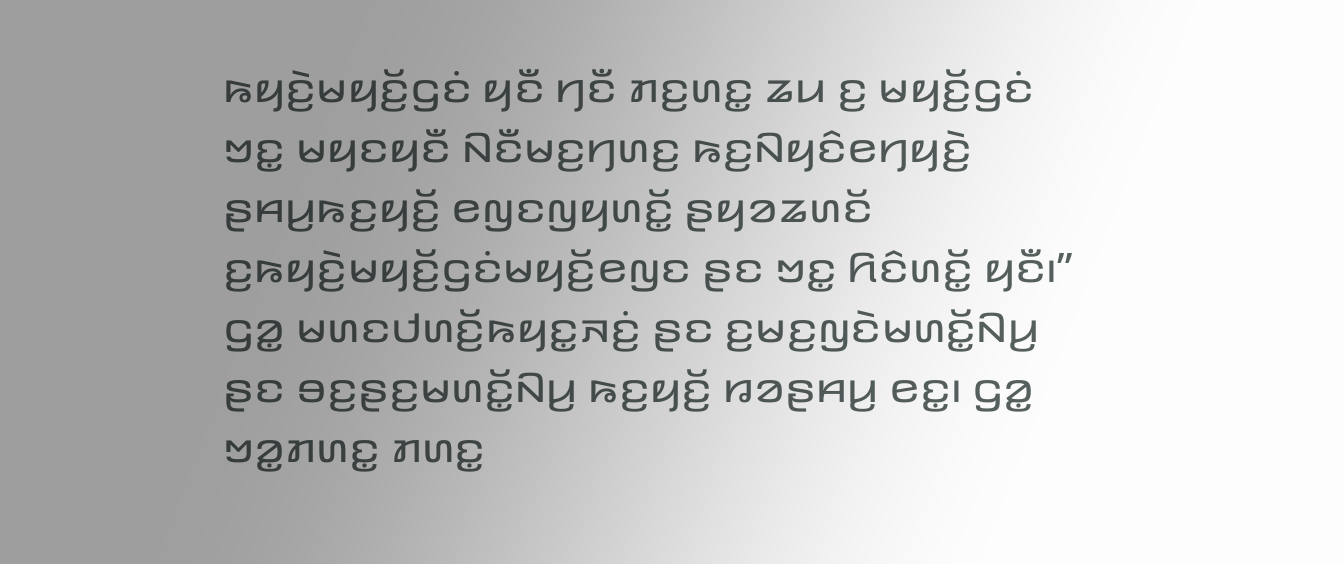ꤒꤟꤢꤧ꤬ꤗꤟꤢꤩ꤬ꤞꤢꤦ ꤟꤢꤪ ꤚꤢꤪ ꤊꤢ꤬ꤛꤢ꤭ ꤘꤣ ꤢ꤬ ꤗꤟꤢꤩ꤬ꤞꤢꤦ ꤠꤢ꤭ ꤗꤟꤢꤟꤢꤪ ꤡꤢꤪꤗꤢ꤬ꤚꤛꤢ꤬ ꤒꤢ꤬ꤡꤟꤢꤨꤕꤚꤟꤢꤧ꤬ ꤔꤌꤣ꤬ꤒꤢ꤬ꤟꤢꤩ꤬ ꤕꤜꤢꤜꤟꤛꤢꤩ꤭ ꤔꤟꤤꤘꤛꤢꤩ ꤢ꤬ꤒꤟꤢꤧ꤬ꤗꤟꤢꤩ꤬ꤞꤢꤦꤗꤟꤢꤩ꤬ꤕꤜꤢ ꤔꤢ ꤠꤢ꤭ ꤖꤢꤨꤛꤢꤩ꤭ ꤟꤢꤪ꤯”
ꤞꤤ꤭ ꤗꤛꤢꤓꤛꤢꤩ꤬ꤒꤟꤢ꤭ꤏꤢꤦ꤬ ꤔꤢ ꤢ꤬ꤗꤢ꤬ꤜꤢꤧꤗꤛꤢꤩ꤭ꤡꤣ꤬ ꤔꤢ ꤋꤢ꤬ꤔꤢ꤬ꤗꤛꤢꤩ꤭ꤡꤣ꤬ ꤒꤢ꤬ꤟꤢꤩ꤬ ꤙꤤꤔꤌꤣ꤬ ꤕꤢ꤭꤯ ꤞꤤ꤭ ꤠꤤ꤭ꤊꤛꤢ꤭ ꤊꤛꤢ꤭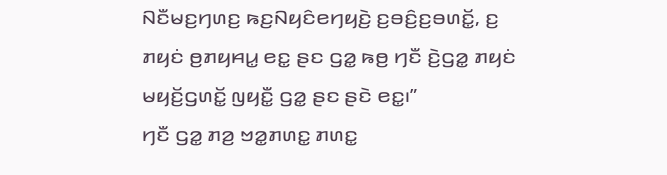ꤡꤢꤪꤗꤢ꤬ꤚꤛꤢ꤬ ꤒꤢ꤬ꤡꤟꤢꤨꤕꤚꤟꤢꤧ꤬ ꤢ꤬ꤋꤢꤨ꤬ꤢ꤬ꤋꤛꤢꤩ꤭, ꤢ꤬ ꤊꤟꤢꤦ ꤥ꤬ꤊꤟꤌꤣ꤭ ꤕꤢ꤭ ꤔꤢ ꤞꤤ꤭ ꤒꤥ꤬ ꤚꤢꤪ ꤢꤧ꤬ꤞꤤ꤭ ꤊꤟꤢꤦ ꤗꤟꤢꤩ꤬ꤞꤛꤢꤩ꤭ ꤜꤟꤢꤪ꤭ ꤞꤤ꤭ ꤔꤢ ꤔꤢꤧ ꤕꤢ꤭꤯”
ꤚꤢꤪ ꤞꤤ꤭ ꤊꤤ꤬ ꤠꤤ꤭ꤊꤛꤢ꤭ ꤊꤛꤢ꤭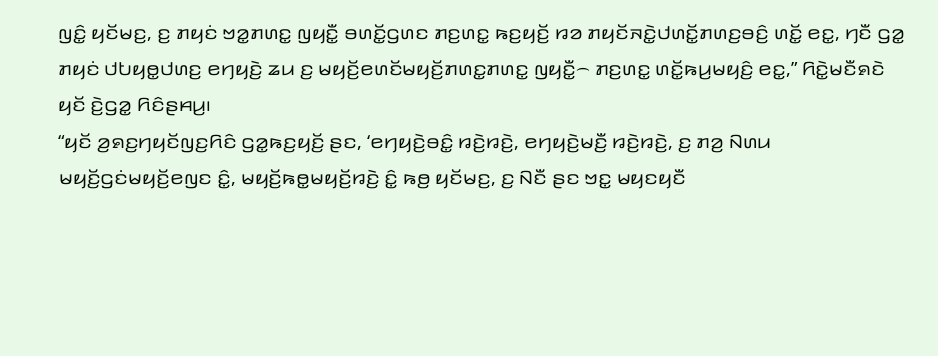ꤜꤢꤨ꤭ ꤟꤢꤩꤗꤢ꤬, ꤢ꤬ ꤊꤟꤢꤦ ꤠꤤ꤭ꤊꤛꤢ꤭ ꤜꤟꤢꤪ꤭ ꤋꤛꤢꤩ꤭ꤞꤛꤢ ꤊꤢ꤬ꤛꤢ꤭ ꤒꤢ꤬ꤟꤢꤩ꤬ ꤙꤤ ꤊꤟꤢꤩꤏꤢꤧ꤭ꤓꤛꤢꤩ꤭ꤊꤛꤢ꤬ꤋꤢꤨ꤬ ꤛꤢꤩ꤭ ꤕꤢ꤭, ꤚꤢꤪ ꤞꤤ꤭ ꤊꤟꤢꤦ ꤓꤝꤟꤥ꤭ꤓꤛꤢ꤬ ꤕꤚꤟꤢꤧ꤬ ꤘꤣ ꤢ꤬ ꤗꤟꤢꤩ꤬ꤕꤛꤢꤩꤗꤟꤢꤩ꤬ꤊꤛꤢ꤭ꤊꤛꤢ꤭ ꤜꤟꤢꤪ꤭꤮ ꤊꤢ꤬ꤛꤢ꤭ ꤛꤢꤩ꤭ꤒꤣ꤬ꤗꤟꤢꤨ꤬ ꤕꤢ꤭,” ꤖꤢꤧ꤭ꤗꤢꤪꤎꤢꤧ ꤟꤢꤩ ꤢꤧ꤬ꤞꤤ꤭ ꤖꤢꤨꤔꤌꤣ꤬꤯
“ꤟꤢꤩ ꤤ꤬ꤎꤢ꤬ꤚꤟꤢꤩꤜꤢ꤬ꤖꤢꤨ ꤞꤤ꤭ꤒꤢ꤬ꤟꤢꤩ꤬ ꤔꤢ, ‘ꤕꤚꤟꤢꤧ꤬ꤋꤢꤨ꤭ ꤙꤢꤧ꤬ꤙꤢꤧ꤬, ꤕꤚꤟꤢꤧ꤬ꤗꤢꤪ꤬ ꤙꤢꤧ꤬ꤙꤢꤧ꤬, ꤢ꤬ ꤊꤤ꤬ ꤡꤛꤣ ꤗꤟꤢꤩ꤬ꤞꤢꤦꤗꤟꤢꤩ꤬ꤕꤜꤢ ꤢꤨ꤭, ꤗꤟꤢꤩ꤬ꤒꤥ꤭ꤗꤟꤢꤩ꤬ꤙꤢꤧ꤬ ꤢꤨ꤭ ꤒꤥ꤬ ꤟꤢꤩꤗꤢ꤬, ꤢ꤬ ꤡꤢꤪ ꤔꤢ ꤠꤢ꤭ ꤗꤟꤢꤟꤢꤪ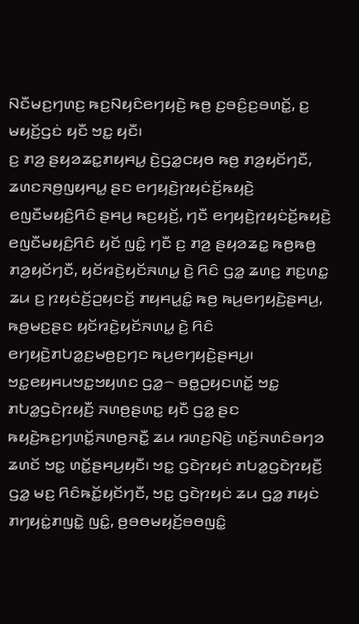ꤡꤢꤪꤗꤢ꤬ꤚꤛꤢ꤬ ꤒꤢ꤬ꤡꤟꤢꤨꤕꤚꤟꤢꤧ꤬ ꤒꤥ꤬ ꤢ꤬ꤋꤢꤨ꤬ꤢ꤬ꤋꤛꤢꤩ꤭, ꤢ꤬ ꤗꤟꤢꤩ꤬ꤞꤢꤦ ꤟꤢꤪ ꤠꤢ꤭ ꤟꤢꤪ꤯
ꤢ꤬ ꤊꤤ꤬ ꤔꤟꤤꤘꤢ꤭ꤊꤟꤌꤣ꤭ ꤢꤧ꤬ꤞꤤ꤭ꤍꤟꤥ ꤒꤥ꤬ ꤊꤤ꤬ꤟꤢꤩꤚꤢꤪ, ꤘꤛꤢꤏꤥ꤬ꤜꤟꤌꤣ꤭ ꤔꤢ ꤕꤚꤟꤢꤧ꤬ꤐꤟꤢꤦꤢꤩ꤬ꤒꤟꤢꤧ꤬ ꤕꤜꤢꤪꤗꤟꤢꤨ꤬ꤖꤢꤨ ꤔꤌꤣ꤬ ꤒꤢ꤬ꤟꤢꤩ꤬, ꤚꤢꤪ ꤕꤚꤟꤢꤧ꤬ꤐꤟꤢꤦꤢꤩ꤬ꤒꤟꤢꤧ꤬ ꤕꤜꤢꤪꤗꤟꤢꤨ꤬ꤖꤢꤨ ꤟꤢꤩ ꤜꤢꤨ꤭ ꤚꤢꤪ ꤢ꤬ ꤊꤤ꤬ ꤔꤟꤤꤘꤢ꤭ ꤒꤥ꤬ꤒꤥ꤬ ꤊꤤ꤬ꤟꤢꤩꤚꤢꤪ, ꤟꤢꤩꤙꤢꤧ꤬ꤟꤢꤩꤏꤛꤣ꤭ ꤢꤧ꤬ ꤖꤢꤨ ꤞꤤ꤭ ꤘꤛꤢ꤬ ꤊꤢ꤬ꤛꤢ꤭ ꤘꤣ ꤢ꤬ ꤐꤟꤢꤦꤢꤩ꤬ꤑꤟꤢꤢꤩ꤬ ꤊꤟꤌꤣ꤭ꤢꤨ꤭ ꤒꤥ꤬ ꤒꤣ꤬ꤕꤚꤟꤢꤧ꤬ꤔꤌꤣ꤬, ꤒꤥ꤬ꤗꤢ꤬ꤔꤢ ꤟꤢꤩꤙꤢꤧ꤬ꤟꤢꤩꤏꤛꤣ꤭ ꤢꤧ꤬ ꤖꤢꤨ ꤕꤚꤟꤢꤧ꤬ꤊꤝꤤ꤭ꤢ꤬ꤗꤥ꤬ꤢ꤬ꤚꤢ ꤒꤣ꤬ꤕꤚꤟꤢꤧ꤬ꤔꤌꤣ꤬꤯
ꤠꤢ꤭ꤕꤟꤌꤣꤠꤢ꤭ꤠꤟꤛꤢ ꤞꤤ꤭꤮ ꤋꤥ꤭ꤑꤟꤢꤛꤢꤩ꤭ ꤠꤢ꤭ ꤊꤝꤤ꤭ꤞꤢꤧꤐꤟꤢꤪ꤬ ꤏꤛꤥ꤬ꤔꤛꤢ꤭ ꤟꤢꤪ ꤞꤤ꤭ ꤔꤢ ꤒꤟꤢꤧ꤬ꤒꤢ꤬ꤚꤛꤢꤩ꤭ꤏꤛꤥ꤬ꤏꤢꤪ꤭ ꤘꤣ ꤙꤛꤢ꤬ꤡꤢꤧ꤬ ꤛꤢꤩ꤬ꤏꤛꤢꤨꤋꤚꤤ ꤘꤛꤢꤩ ꤠꤢ꤭ ꤛꤢꤩ꤭ꤔꤌꤣ꤬ꤟꤢꤪ꤯ ꤠꤢ꤭ ꤞꤢꤧꤐꤟꤢꤦ ꤊꤝꤤ꤭ꤞꤢꤧꤐꤟꤢꤪ꤬ ꤞꤤ꤭ ꤗꤢ꤬ ꤖꤢꤨꤒꤢꤩ꤭ꤟꤢꤩꤚꤢꤪ, ꤠꤢ꤭ ꤞꤢꤧꤐꤟꤢꤦ ꤘꤣ ꤞꤤ꤭ ꤊꤟꤢꤦ ꤊꤚꤟꤢꤦ꤭ꤊꤜꤢꤧ꤭ ꤜꤢꤨ꤭, ꤥ꤬ꤋꤥꤗꤟꤢꤩ꤬ꤋꤥꤜꤢꤨ꤭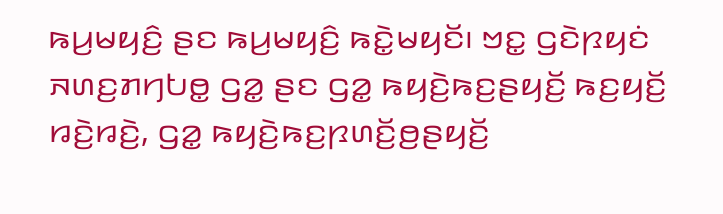ꤒꤣ꤬ꤗꤟꤢꤨ꤬ ꤔꤢ ꤒꤣ꤬ꤗꤟꤢꤨ꤬ ꤒꤢꤧ꤭ꤗꤟꤢꤩ꤯ ꤠꤢ꤭ ꤞꤢꤧꤐꤟꤢꤦ ꤏꤛꤢ꤬ꤊꤚꤝꤥ꤭ ꤞꤤ꤭ ꤔꤢ ꤞꤤ꤭ ꤒꤟꤢꤧ꤬ꤒꤢ꤬ꤔꤟꤢꤩ꤬ ꤒꤢ꤬ꤟꤢꤩ꤬ ꤙꤢꤧ꤬ꤙꤢꤧ꤬, ꤞꤤ꤭ ꤒꤟꤢꤧ꤬ꤒꤢ꤬ꤐꤛꤢꤩ꤬ꤥ꤬ꤔꤟꤢꤩ꤬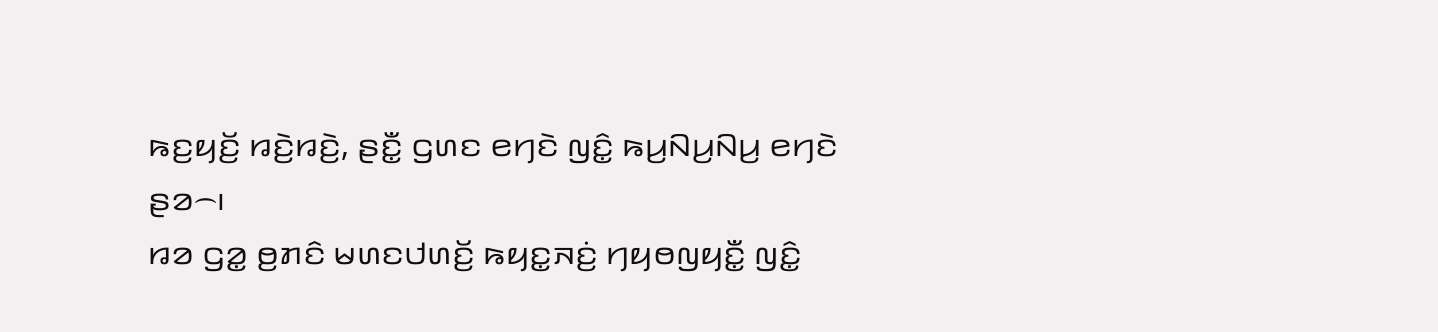ꤒꤢ꤬ꤟꤢꤩ꤬ ꤙꤢꤧ꤬ꤙꤢꤧ꤬, ꤔꤢꤪ꤭ ꤞꤛꤢ ꤕꤚꤢꤧ ꤜꤢꤨ꤭ ꤒꤣ꤬ꤡꤣ꤬ꤡꤣ꤬ ꤕꤚꤢꤧ ꤔꤤ꤮꤯
ꤙꤤ ꤞꤤ꤭ ꤥ꤬ꤊꤢꤨ ꤗꤛꤢꤓꤛꤢꤩ꤬ ꤒꤟꤢ꤭ꤏꤢꤦ꤬ ꤚꤟꤥꤜꤟꤢꤪ꤭ ꤜꤢꤨ꤭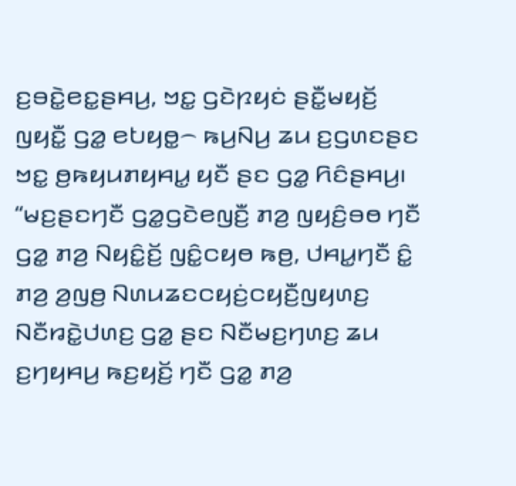ꤢ꤬ꤋꤢꤧ꤭ꤕꤢ꤭ꤔꤌꤣ꤬, ꤠꤢ꤭ ꤞꤢꤧꤐꤟꤢꤦ ꤔꤢꤪ꤭ꤗꤟꤢꤩ꤬ ꤜꤟꤢꤪ꤭ ꤞꤤ꤭ ꤕꤝꤟꤥ꤭꤮ ꤒꤣ꤬ꤡꤣ꤬ ꤘꤣ ꤢ꤬ꤞꤛꤢꤔꤢ ꤠꤢ꤭ ꤥ꤬ꤒꤟꤣꤊꤟꤌꤣ꤭ ꤟꤢꤪ ꤔꤢ ꤞꤤ꤭ ꤖꤢꤨꤔꤌꤣ꤬꤯
“ꤗꤢ꤬ꤔꤢꤚꤢꤪ ꤞꤤ꤭ꤞꤢꤧꤕꤜꤢꤪ꤬ ꤊꤤ꤬ ꤜꤟꤢꤨ꤬ꤋꤥ ꤚꤢꤪ ꤞꤤ꤭ ꤊꤤ꤬ ꤡꤟꤢꤨ꤭ꤢꤩ꤬ ꤜꤢꤨ꤭ꤍꤟꤥ ꤒꤥ꤬, ꤓꤌꤣ꤭ꤚꤢꤪ ꤢꤨ꤭ ꤊꤤ꤬ ꤤ꤬ꤜꤥ꤬ ꤡꤛꤣꤘꤢꤍꤟꤢꤦ꤬ꤍꤟꤢꤪ꤬ꤜꤟꤛꤢ꤬ ꤡꤢꤪꤙꤢꤧ꤭ꤓꤛꤢ꤬ ꤞꤤ꤭ ꤔꤢ ꤡꤢꤪꤗꤢ꤬ꤚꤛꤢ꤬ ꤘꤣ ꤢ꤬ꤚꤟꤌꤣ꤬ ꤒꤢ꤬ꤟꤢꤩ꤬ ꤚꤢꤪ ꤞꤤ꤭ ꤊꤤ꤬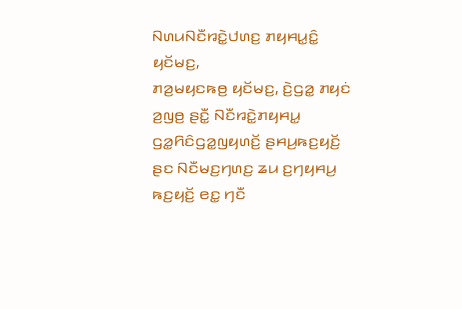ꤡꤛꤣꤡꤢꤪꤙꤢꤧ꤭ꤓꤛꤢ꤬ ꤊꤟꤌꤣ꤭ꤢꤨ꤭ ꤟꤢꤩꤗꤢ꤬,
ꤊꤤ꤬ꤗꤟꤢꤒꤥ꤬ ꤟꤢꤩꤗꤢ꤬, ꤢꤧ꤬ꤞꤤ꤭ ꤊꤟꤢꤦ ꤤ꤬ꤜꤥ꤬ ꤔꤢꤪ꤭ ꤡꤢꤪꤙꤢꤧ꤭ꤊꤟꤌꤣ꤭ ꤞꤤ꤭ꤖꤢꤨꤞꤤ꤭ꤜꤟꤛꤢꤩ꤬ ꤔꤌꤣ꤬ꤒꤢ꤬ꤟꤢꤩ꤬ ꤔꤢ ꤡꤢꤪꤗꤢ꤬ꤚꤛꤢ꤬ ꤘꤣ ꤢ꤬ꤚꤟꤌꤣ꤬ ꤒꤢ꤬ꤟꤢꤩ꤬ ꤕꤢ꤭ ꤚꤢꤪ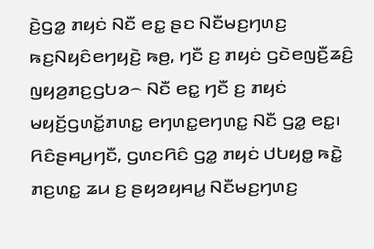ꤢꤧ꤬ꤞꤤ꤭ ꤊꤟꤢꤦ ꤡꤢꤪ ꤕꤢ꤭ ꤔꤢ ꤡꤢꤪꤗꤢ꤬ꤚꤛꤢ꤬ ꤒꤢ꤬ꤡꤟꤢꤨꤕꤚꤟꤢꤧ꤬ ꤒꤥ꤬, ꤚꤢꤪ ꤢ꤬ ꤊꤟꤢꤦ ꤞꤢꤧꤕꤜꤢꤪ꤬ꤘꤢꤨ꤬ ꤜꤟꤤ꤬ꤊꤢ꤬ꤞꤝꤤ꤮ ꤡꤢꤪ ꤕꤢ꤭ ꤚꤢꤪ ꤢ꤬ ꤊꤟꤢꤦ ꤗꤟꤢꤩ꤬ꤞꤛꤢꤩ꤭ꤊꤛꤢ꤭ ꤕꤚꤛꤢ꤭ꤕꤚꤛꤢ꤭ ꤡꤢꤪ ꤞꤤ꤭ ꤕꤢ꤭꤯
ꤖꤢꤨꤔꤌꤣ꤬ꤚꤢꤪ, ꤞꤛꤢꤖꤢꤨ ꤞꤤ꤭ ꤊꤟꤢꤦ ꤓꤝꤟꤥ꤭ ꤒꤢꤧ꤭ ꤊꤢ꤬ꤛꤢ꤭ ꤘꤣ ꤢ꤬ ꤔꤟꤤꤟꤌꤣ꤭ ꤡꤢꤪꤗꤢ꤬ꤚꤛꤢ꤬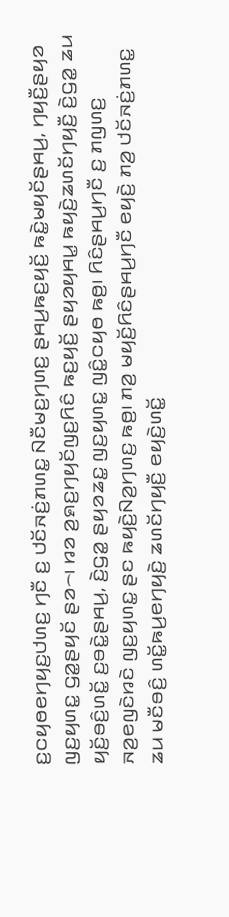ꤢ꤬ꤍꤟꤥꤕꤚꤟꤢ꤬ꤓꤛꤢ꤬ ꤚꤢꤪ ꤢ꤬ ꤓꤢꤩꤏꤢꤦ꤬ꤊꤛꤢ꤭ ꤡꤢꤪꤗꤢ꤬ꤚꤛꤢ꤬ ꤔꤌꤣ꤬ꤒꤢ꤬ꤟꤢꤩ꤬ ꤒꤢꤧ꤭ꤗꤟꤢꤩꤔꤌꤣ꤬, ꤚꤟꤢꤪ꤬ꤔꤟꤤ ꤜꤢ꤬ꤟꤛꤢ꤭ ꤞꤤ꤭ꤔꤟꤢꤩ ꤔꤤ꤮꤯ ꤙꤤ ꤤ꤬ꤎꤢ꤬ꤚꤟꤢꤩꤜꤢ꤬ꤖꤢꤨ ꤒꤢ꤬ꤟꤢꤩ꤬ ꤔꤟꤤꤟꤌꤣ꤭ ꤒꤟꤢꤧ꤬ꤘꤛꤢꤩꤚꤟꤢꤪ꤬ ꤢꤧ꤬ꤞꤤ꤭ ꤘꤣ ꤟꤢꤩ꤬ꤋꤢꤨ꤬ꤛꤢꤩ꤭ ꤢ꤬ꤋꤢꤧ꤭ꤔꤌꤣ꤬, ꤢꤧ꤬ꤞꤤ꤭ ꤔꤟꤤꤘꤢ꤭ ꤜꤢ꤬ꤟꤛꤢ꤭ ꤜꤢꤨ꤭ꤍꤟꤥ ꤒꤥ꤬꤯ ꤖꤢꤨꤔꤌꤣ꤬ꤚꤢꤪ ꤢ꤬ ꤊꤜꤛꤢ꤬ ꤏꤤ꤬ꤕꤜꤢꤧꤙꤢꤧ ꤜꤢ꤬ꤟꤛꤢ꤭ ꤔꤢ ꤒꤟꤢꤧ꤬ꤡꤤ꤬ꤚꤛꤢ꤬ ꤒꤥ꤬꤯ ꤊꤤ꤬ ꤗꤟꤢꤩ꤬ꤖꤢꤨꤔꤌꤣ꤬ꤚꤢꤪ ꤕꤟꤢꤧ꤬ ꤊꤤ꤬ ꤓꤢꤩꤏꤢꤦ꤬ꤊꤛꤢ꤭ ꤘꤣ ꤗꤢꤪꤋꤢꤨ꤬ ꤛꤢꤩ꤭ꤒꤣ꤬ꤕꤚꤟꤢꤧ꤬ ꤘꤛꤢꤩꤚꤟꤢꤪ꤬ ꤕꤟꤢꤧ꤬ꤛꤢꤩ꤭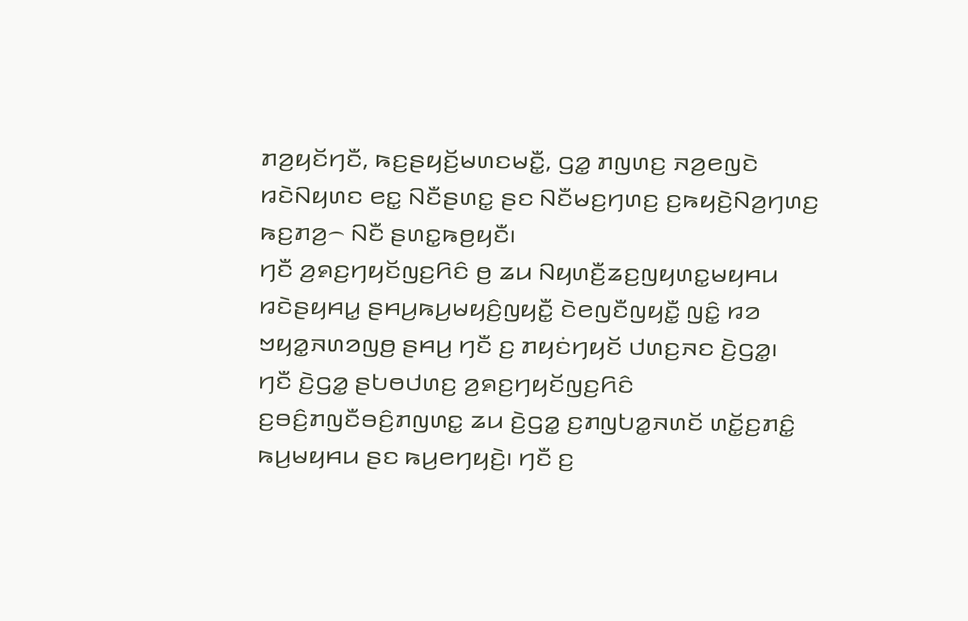ꤊꤤ꤬ꤟꤢꤩꤚꤢꤪ, ꤒꤢ꤬ꤔꤟꤢꤩ꤬ꤗꤛꤢꤗꤢꤪ꤭, ꤞꤤ꤭ ꤊꤜꤛꤢ꤬ ꤏꤤ꤬ꤕꤜꤢꤧ ꤙꤢꤧꤡꤟꤛꤢ ꤕꤢ꤭ ꤡꤢꤪꤔꤛꤢ꤭ ꤔꤢ ꤡꤢꤪꤗꤢ꤬ꤚꤛꤢ꤬ ꤢ꤬ꤒꤟꤢꤧ꤬ꤡꤤ꤬ꤚꤛꤢ꤬ ꤒꤢ꤬ꤊꤤ꤬꤮ ꤡꤢꤪ ꤔꤛꤢ꤭ꤒꤥ꤬ꤟꤢꤪ꤯
ꤚꤢꤪ ꤤ꤬ꤎꤢ꤬ꤚꤟꤢꤩꤜꤢ꤬ꤖꤢꤨ ꤥ꤬ ꤘꤣ ꤡꤟꤛꤢꤪ꤬ꤘꤢ꤬ꤜꤟꤛꤢ꤭ꤗꤟꤌꤣ ꤙꤢꤧꤔꤟꤌꤣ꤭ ꤔꤌꤣ꤬ꤒꤣ꤬ꤗꤟꤢꤨ꤬ꤜꤟꤢꤪ꤭ ꤢꤧꤕꤜꤢꤪꤜꤟꤢꤪ꤭ ꤜꤢꤨ꤭ ꤙꤤ ꤠꤟꤤ꤭ꤏꤛꤤꤜꤥ꤬ ꤔꤌꤣ꤬ ꤚꤢꤪ ꤢ꤬ ꤊꤟꤢꤦꤚꤟꤢꤩ ꤓꤛꤢ꤬ꤏꤢ ꤢꤧ꤬ꤞꤤ꤭꤯
ꤚꤢꤪ ꤢꤧ꤬ꤞꤤ꤭ ꤔꤝꤥꤓꤛꤢ꤬ ꤤ꤬ꤎꤢ꤬ꤚꤟꤢꤩꤜꤢ꤬ꤖꤢꤨ ꤢ꤬ꤋꤢꤨ꤬ꤊꤜꤢꤪꤋꤢꤨ꤬ꤊꤜꤛꤢ꤭ ꤘꤣ ꤢꤧ꤬ꤞꤤ꤭ ꤢ꤬ꤊꤜꤝꤤ꤭ꤏꤛꤢꤩ ꤛꤢꤩ꤭ꤢ꤬ꤊꤢꤨ꤭ ꤒꤣ꤬ꤗꤟꤌꤣ ꤔꤢ ꤒꤣ꤬ꤕꤚꤟꤢꤧ꤬꤯ ꤚꤢꤪ ꤢ꤬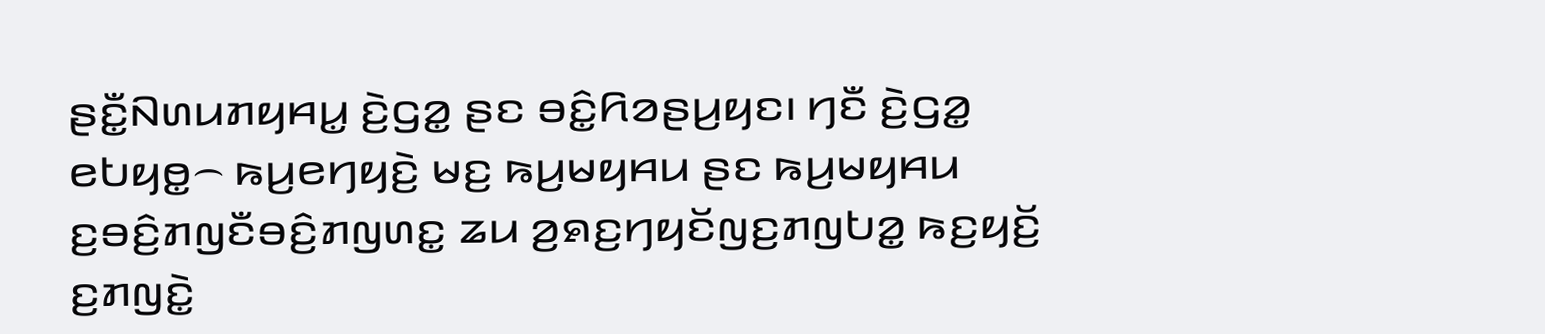ꤔꤢꤪ꤭ꤡꤛꤣꤊꤟꤌꤣ꤭ ꤢꤧ꤬ꤞꤤ꤭ ꤔꤢ ꤋꤢꤨ꤭ꤖꤤꤔꤣ꤬ꤟꤢ꤯ ꤚꤢꤪ ꤢꤧ꤬ꤞꤤ꤭ ꤕꤝꤟꤥ꤭꤮ ꤒꤣ꤬ꤕꤚꤟꤢꤧ꤬ ꤗꤢ꤬ ꤒꤣ꤬ꤗꤟꤌꤣ ꤔꤢ ꤒꤣ꤬ꤗꤟꤌꤣ ꤢ꤬ꤋꤢꤨ꤬ꤊꤜꤢꤪꤋꤢꤨ꤬ꤊꤜꤛꤢ꤭ ꤘꤣ ꤤ꤬ꤎꤢ꤬ꤚꤟꤢꤩꤜꤢ꤬ꤊꤜꤝꤤ꤭ ꤒꤢ꤬ꤟꤢꤩ꤬ ꤢ꤬ꤊꤜꤢꤧ꤭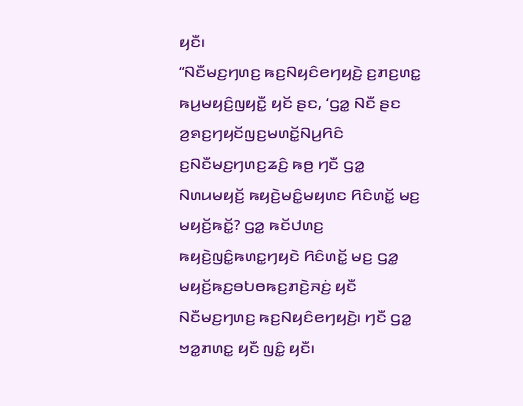ꤟꤢꤪ꤯
“ꤡꤢꤪꤗꤢ꤬ꤚꤛꤢ꤬ ꤒꤢ꤬ꤡꤟꤢꤨꤕꤚꤟꤢꤧ꤬ ꤢ꤬ꤊꤢ꤬ꤛꤢ꤭ ꤒꤣ꤬ꤗꤟꤢꤨ꤬ꤜꤟꤢꤪ꤭ ꤟꤢꤩ ꤔꤢ, ‘ꤞꤤ꤭ ꤡꤢꤪ ꤔꤢ ꤤ꤬ꤎꤢ꤬ꤚꤟꤢꤩꤜꤢ꤬ꤗꤛꤢꤩ꤭ꤡꤣ꤬ꤖꤢꤨ ꤢ꤬ꤡꤢꤪꤗꤢ꤬ꤚꤛꤢ꤬ꤘꤢꤨ꤬ ꤒꤥ꤬ ꤚꤢꤪ ꤞꤤ꤭ ꤡꤛꤣꤗꤟꤢꤩ꤬ ꤒꤟꤢꤧ꤬ꤗꤢꤨ꤭ꤗꤟꤛꤢ ꤖꤢꤨꤛꤢꤩ꤭ ꤗꤢ꤬ ꤗꤟꤢꤩ꤬ꤒꤢꤩ꤭? ꤞꤤ꤭ ꤒꤢꤩꤓꤛꤢ꤬ ꤒꤟꤢꤧ꤬ꤜꤢꤨ꤭ꤒꤛꤢ꤭ꤚꤟꤢꤧ ꤖꤢꤨꤛꤢꤩ꤭ ꤗꤢ꤬ ꤞꤤ꤭ ꤗꤟꤢꤩ꤬ꤒꤢ꤬ꤋꤝꤥꤒꤢ꤬ꤊꤢꤧ꤬ꤏꤢꤦ꤬ ꤟꤢꤪ ꤡꤢꤪꤗꤢ꤬ꤚꤛꤢ꤬ ꤒꤢ꤬ꤡꤟꤢꤨꤕꤚꤟꤢꤧ꤬꤯ ꤚꤢꤪ ꤞꤤ꤭ ꤠꤤ꤭ꤊꤛꤢ꤭ ꤟꤢꤪ ꤜꤢꤨ꤭ ꤟꤢꤪ꤯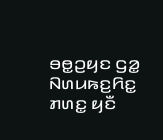ꤋꤥ꤭ꤑꤟꤢ ꤞꤤ꤭ ꤡꤛꤣꤒꤢ꤬ꤖꤢ꤭ ꤊꤛꤢ꤭ ꤟꤢꤪ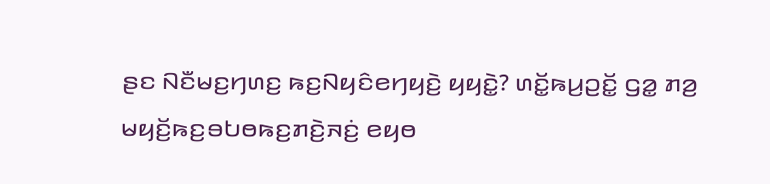ꤔꤢ ꤡꤢꤪꤗꤢ꤬ꤚꤛꤢ꤬ ꤒꤢ꤬ꤡꤟꤢꤨꤕꤚꤟꤢꤧ꤬ ꤟꤟꤢꤧ꤭? ꤛꤢꤩ꤭ꤒꤣ꤬ꤑꤢꤩ꤭ ꤞꤤ꤭ ꤊꤤ꤬ ꤗꤟꤢꤩ꤬ꤒꤢ꤬ꤋꤝꤥꤒꤢ꤬ꤊꤢꤧ꤬ꤏꤢꤦ꤬ ꤕꤟꤥ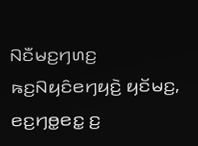ꤡꤢꤪꤗꤢ꤬ꤚꤛꤢ꤬ ꤒꤢ꤬ꤡꤟꤢꤨꤕꤚꤟꤢꤧ꤬ ꤟꤢꤩꤗꤢ꤬, ꤕꤢ꤬ꤚꤥ꤭ꤕꤢ꤭ ꤢ꤬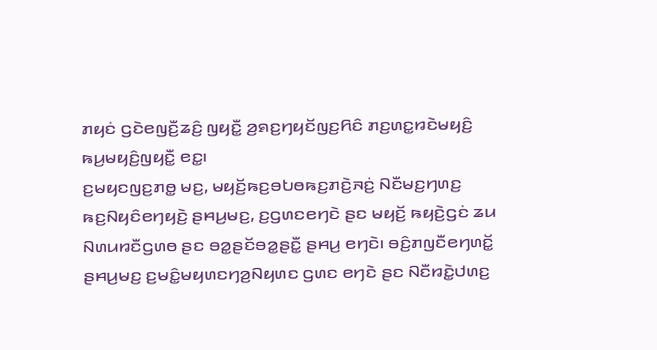ꤊꤟꤢꤦ ꤞꤢꤧꤕꤜꤢꤪ꤬ꤘꤢꤨ꤬ ꤜꤟꤢꤪ꤭ ꤤ꤬ꤎꤢ꤬ꤚꤟꤢꤩꤜꤢ꤬ꤖꤢꤨ ꤊꤢ꤬ꤛꤢ꤭ꤙꤢꤧꤗꤟꤢꤨ꤬ ꤒꤣ꤬ꤗꤟꤢꤨ꤬ꤜꤟꤢꤪ꤭ ꤕꤢ꤭꤯
ꤢ꤬ꤗꤟꤢꤜꤢ꤬ꤊꤥ꤭ ꤗꤢ꤬, ꤗꤟꤢꤩ꤬ꤒꤢ꤬ꤋꤝꤥꤒꤢ꤬ꤊꤢꤧ꤬ꤏꤢꤦ꤬ ꤡꤢꤪꤗꤢ꤬ꤚꤛꤢ꤬ ꤒꤢ꤬ꤡꤟꤢꤨꤕꤚꤟꤢꤧ꤬ ꤔꤌꤣ꤬ꤗꤢ꤬, ꤢ꤬ꤞꤛꤢꤕꤚꤢꤧ ꤔꤢ ꤗꤟꤢꤩ꤬ ꤒꤟꤢꤧ꤬ꤞꤢꤦ ꤘꤣ ꤡꤛꤣꤙꤢꤪꤞꤛꤥ ꤔꤢ ꤋꤤ꤭ꤔꤢꤩꤋꤤ꤭ꤔꤢꤪ꤭ ꤔꤌꤣ꤬ ꤕꤚꤢꤧ꤯ ꤋꤢꤨ꤬ꤊꤜꤢꤪꤕꤚꤛꤢꤩ꤭ ꤔꤌꤣ꤬ꤗꤢ꤬ ꤢ꤬ꤗꤢꤨ꤭ꤗꤟꤛꤢꤚꤤ꤬ꤡꤟꤛꤢ ꤞꤛꤢ ꤕꤚꤢꤧ ꤔꤢ ꤡꤢꤪꤙꤢꤧ꤭ꤓꤛꤢ꤬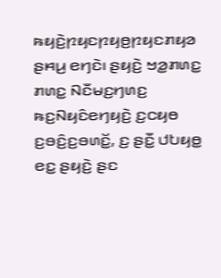ꤒꤟꤢꤧ꤬ꤐꤟꤢꤐꤟꤥ꤬ꤐꤟꤢꤊꤟꤤ ꤔꤌꤣ꤬ ꤕꤚꤢꤧ꤯ ꤔꤟꤢꤧ꤬ ꤠꤤ꤭ꤊꤛꤢ꤭ ꤊꤛꤢ꤭ ꤡꤢꤪꤗꤢ꤬ꤚꤛꤢ꤬ ꤒꤢ꤬ꤡꤟꤢꤨꤕꤚꤟꤢꤧ꤬ ꤢ꤬ꤍꤟꤥ ꤢ꤬ꤋꤢꤨ꤬ꤢ꤬ꤋꤛꤢꤩ꤭, ꤢ꤬ ꤔꤢꤪ꤭ ꤓꤝꤟꤥ꤭ ꤕꤢ꤭ ꤔꤟꤢꤧ꤬ ꤔꤢ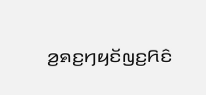ꤤ꤬ꤎꤢ꤬ꤚꤟꤢꤩꤜꤢ꤬ꤖꤢꤨ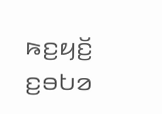ꤒꤢ꤬ꤟꤢꤩ꤬ ꤢ꤬ꤋꤝꤤ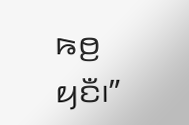ꤒꤥ꤬ ꤟꤢꤪ꤯”